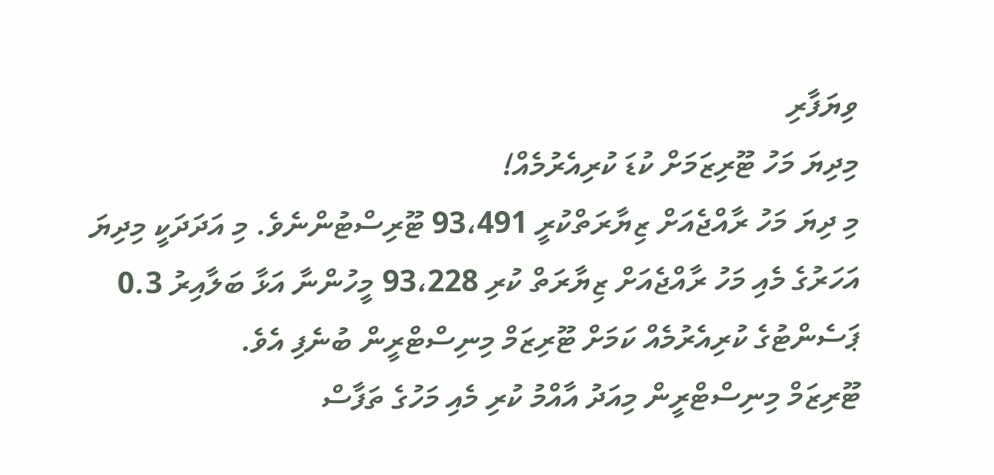ވިޔަފާރި
މިދިޔަ މަހު ޓޫރިޒަމަށް ކުޑަ ކުރިއެރުމެއް!
މި ދިޔަ މަހު ރާއްޖެއަށް ޒިޔާރަތްކުރީ 93،491 ޓޫރިސްޓުންނެވެ. މި އަދަދަކީ މިދިޔަ އަހަރުގެ މެއި މަހު ރާއްޖެއަށް ޒިޔާރަތް ކުރި 93،228 މީހުންނާ އަޅާ ބަލާއިރު 0.3 ޕަސެންޓުގެ ކުރިއެރުމެއް ކަމަށް ޓޫރިޒަމް މިނިސްޓްރީން ބުނެފި އެވެ.
ޓޫރިޒަމް މިނިސްޓްރީން މިއަދު އާއްމު ކުރި މެއި މަހުގެ ތަފާސް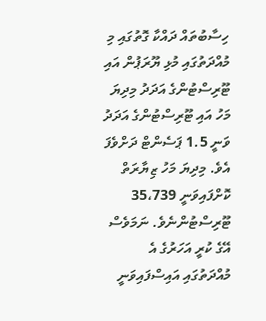ހިސާބުތައް ދައްކާ ގޮތުގައި މި މުއްދަތުގައި މުޅި ޔޫރަޕުން އައި ޓޫރިސްޓުންގެ އަދަދު މިދިޔަ މަހު އައި ޓޫރިސްޓުންގެ އަދަދު ވަނީ 1.5 ޕަސެންޓް ދަށްވެފަ އެވެ. މިދިޔަ މަހު ޒިޔާރަތް ކޮށްފައިވަނީ 35،739 ޓޫރިސްޓުންނެވެ. ނަމަވެސް އޭގެ ކުރީ އަހަރުގެ އެ މުއްދަތުގައި އައިސްފައިވަނީ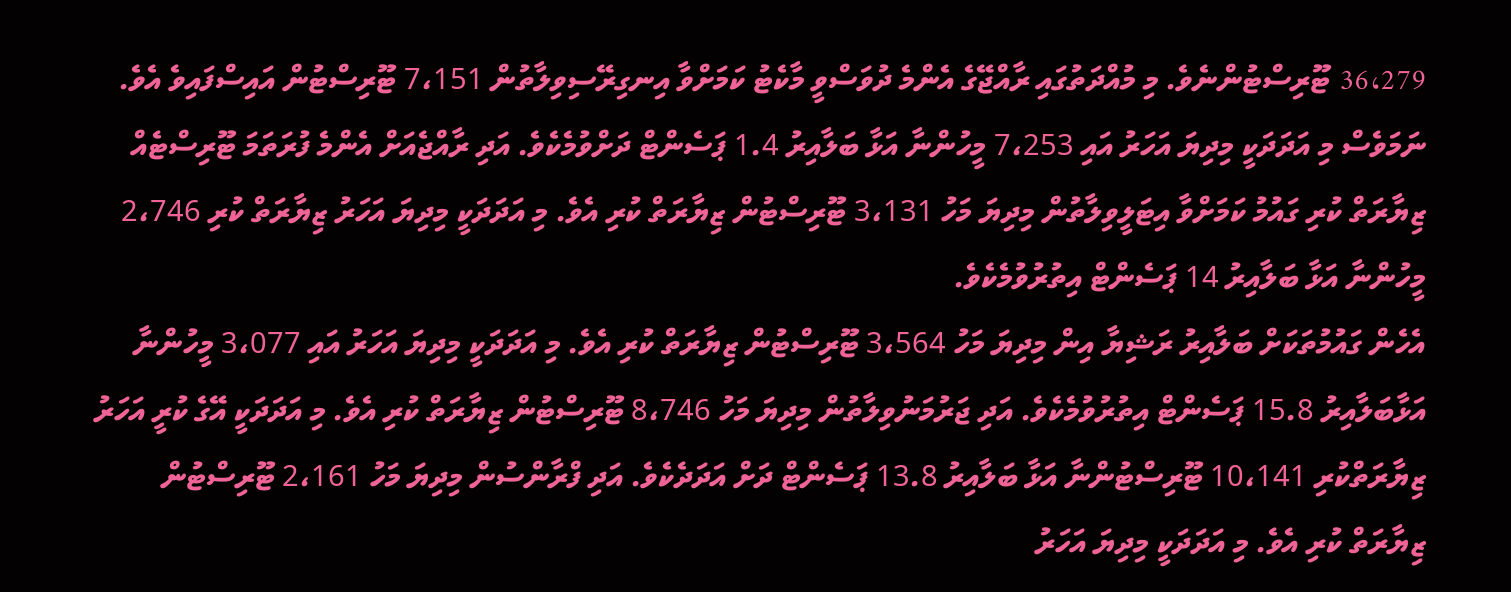36،279 ޓޫރިސްޓުންނެވެ. މި މުއްދަތުގައި ރާއްޖޭގެ އެންމެ ދުވަސްވީ މާކެޓު ކަމަށްވާ އިނގިރޭސިވިލާތުން 7،151 ޓޫރިސްޓުން އައިސްފައިވެ އެވެ. ނަމަވެސް މި އަދަދަކީ މިދިޔަ އަހަރު އައި 7،253 މީހުންނާ އަޅާ ބަލާއިރު 1.4 ޕަސެންޓް ދަށްވުމެކެވެ. އަދި ރާއްޖެއަށް އެންމެ ފުރަތަމަ ޓޫރިސްޓެއް ޒިޔާރަތް ކުރި ގައުމު ކަމަށްވާ އިޓަލީވިލާތުން މިދިޔަ މަހު 3،131 ޓޫރިސްޓުން ޒިޔާރަތް ކުރި އެވެ. މި އަދަދަކީ މިދިޔަ އަހަރު ޒިޔާރަތް ކުރި 2،746 މީހުންނާ އަޅާ ބަލާއިރު 14 ޕަސެންޓް އިތުރުވުމެކެވެ.
އެހެން ގައުމުތަކަށް ބަލާއިރު ރަޝިޔާ އިން މިދިޔަ މަހު 3،564 ޓޫރިސްޓުން ޒިޔާރަތް ކުރި އެވެ. މި އަދަދަކީ މިދިޔަ އަހަރު އައި 3،077 މީހުންނާ އަޅާބަލާއިރު 15.8 ޕަސެންޓް އިތުރުވުމެކެވެ. އަދި ޖަރުމަނުވިލާތުން މިދިޔަ މަހު 8،746 ޓޫރިސްޓުން ޒިޔާރަތް ކުރި އެވެ. މި އަދަދަކީ އޭގެ ކުރީ އަހަރު ޒިޔާރަތްކުރި 10،141 ޓޫރިސްޓުންނާ އަޅާ ބަލާއިރު 13.8 ޕަސެންޓް ދަށް އަދަދެކެވެ. އަދި ފްރާންސުން މިދިޔަ މަހު 2،161 ޓޫރިސްޓުން ޒިޔާރަތް ކުރި އެވެ. މި އަދަދަކީ މިދިޔަ އަހަރު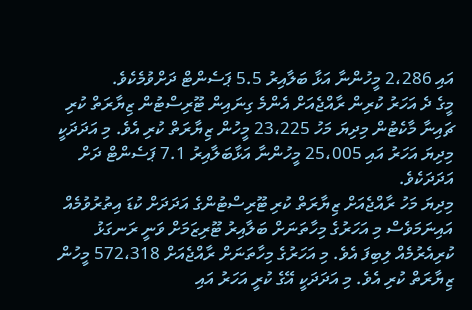އައި 2،286 މީހުންނާ އަޅާ ބަލާއިރު 5.5 ޕަސެންޓް ދަށްވުމެކެވެ.
މީގެ ދެ އަހަރު ކުރިން ރާއްޖެއަށް އެންމެ ގިނައިން ޓޫރިސްޓުން ޒިޔާރަތް ކުރި ޗައިނާ މާކެޓުން މިދިޔަ މަހު 23،225 މީހުން ޒިޔާރަތް ކުރި އެވެ. މި އަދަދަކީ މިދިޔަ އަހަރު އައި 25،005 މީހުންނާ އަޅާބަލާއިރު 7.1 ޕަސެންޓް ދަށް އަދަދަކެވެ.
މިދިޔަ މަހު ރާއްޖެއަށް ޒިޔާރަތް ކުރި ޓޫރިސްޓުންގެ އަދަދަށް ކުޑަ އިތުރުވުމެއް އައިނަމަވެސް މި އަހަރުގެ މިހާތަނަށް ބަލާއިރު ޓޫރިޒަމަށް ވަނީ ރަނގަޅު ކުރިއެރުމެއް ލިބިފަ އެވެ. މި އަހަރުގެ މިހާތަނަށް ރާއްޖެއަށް 572،318 މީހުން ޒިޔާރަތް ކުރި އެވެ. މި އަދަދަކީ އޭގެ ކުރީ އަހަރު އައި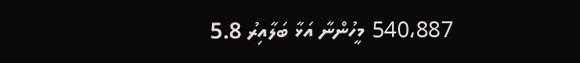540،887 މީހުންނާ އަޅާ ބަލާއިރު 5.8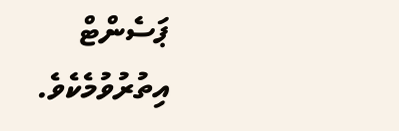ޕަސެންޓް އިތުރުވުމެކެވެ.